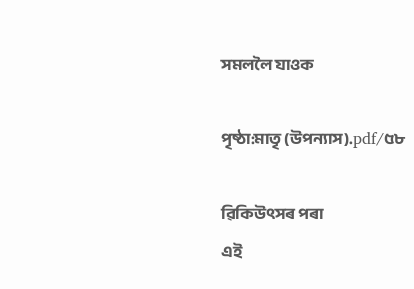সমললৈ যাওক

পৃষ্ঠা:মাতৃ (উপন্যাস).pdf/৫৮

ৱিকিউৎসৰ পৰা
এই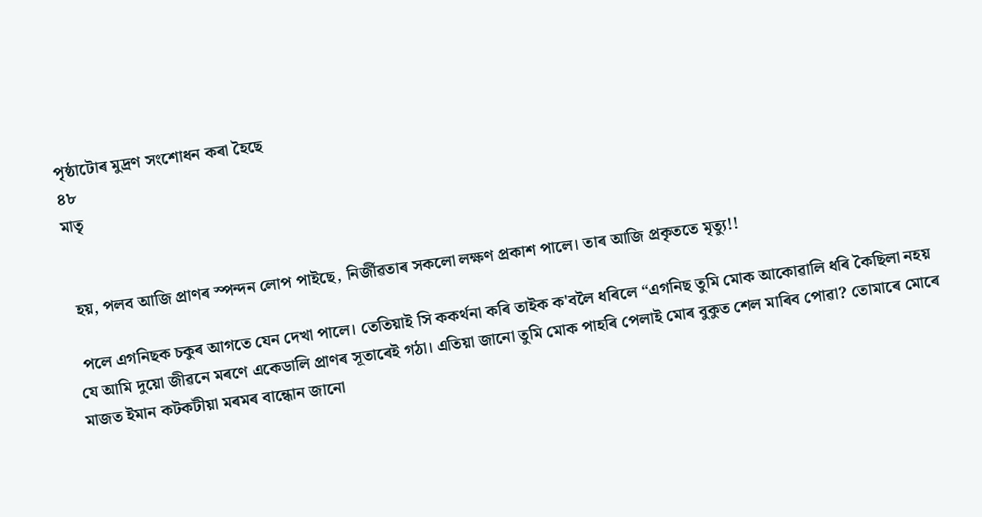পৃষ্ঠাটোৰ মুদ্ৰণ সংশোধন কৰা হৈছে
৪৮
মাতৃ


 হয়, পলব আজি প্ৰাণৰ স্পন্দন লোপ পাইছে, নিৰ্জীৱতাৰ সকলো লক্ষণ প্ৰকাশ পালে। তাৰ আজি প্ৰকৃততে মৃত্যু!!

 পলে এগনিছক চকুৰ আগতে যেন দেখা পালে। তেতিয়াই সি ককৰ্থনা কৰি তাইক ক'বলৈ ধৰিলে “এগনিছ তুমি মোক আকোৱালি ধৰি কৈছিলা নহয় যে আমি দুয়ো জীৱনে মৰণে একেডালি প্ৰাণৰ সূতাৰেই গঠা। এতিয়া জানো তুমি মোক পাহৰি পেলাই মোৰ বুকুত শেল মাৰিব পোৱা? তোমাৰে মোৰে মাজত ইমান কটকটীয়া মৰমৰ বান্ধোন জানো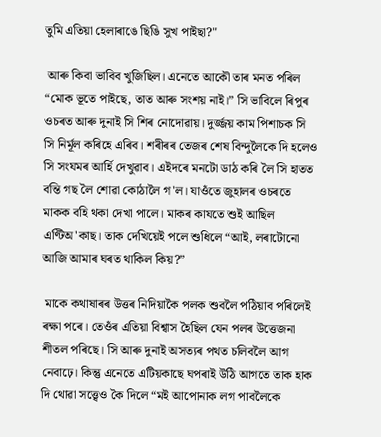তুমি এতিয়া হেলাৰাঙে ছিঙি সুখ পাইছা?"

 আৰু কিবা ভাবিব খুজিছিল। এনেতে আকৌ তাৰ মনত পৰিল “মোক ভূতে পাইছে, তাত আৰু সংশয় নাই।” সি ভাবিলে ৰিপুৰ ওচৰত আৰু দুনাই সি শিৰ নোদোৱায়। দুৰ্জ্জয় কাম পিশাচক সি সি নিৰ্মূল কৰিহে এৰিব। শৰীৰৰ তেজৰ শেষ বিন্দুলৈকে দি হলেও সি সংযমৰ আৰ্হি দেখুৱাব। এইদৰে মনটো ডাঠ কৰি লৈ সি হাতত বন্তি গছ লৈ শোৱা কোঠালৈ গ'ল। যাওঁতে জুহালৰ ওচৰতে মাকক বহি থকা দেখা পালে। মাকৰ কাযতে শুই আছিল এণ্টিঅ'কাছ। তাক দেখিয়েই পলে শুধিলে “আই, লৰাটোনো আজি আমাৰ ঘৰত থাকিল কিয়?”

 মাকে কথাষাৰৰ উত্তৰ নিদিয়াকৈ পলক শুবলৈ পঠিয়াব পৰিলেই ৰক্ষা পৰে। তেওঁৰ এতিয়া বিশ্বাস হৈছিল যেন পলৰ উত্তেজনা শীতল পৰিছে। সি আৰু দুনাই অসত্যৰ পথত চলিবলৈ আগ নেবাঢ়ে। কিন্তু এনেতে এটিয়কাছে ঘপৰাই উঠি আগতে তাক হাক দি থোৱা সত্ত্বেও কৈ দিলে “মই আপোনাক লগ পাবলৈকে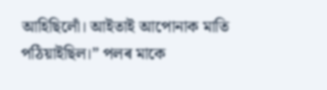আহিছিলোঁ। আইতাই আপোনাক মাতি পঠিয়াইছিল।” পলৰ মাকে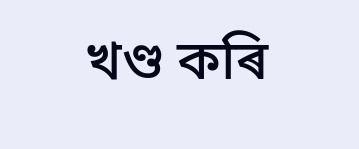খণ্ড কৰি